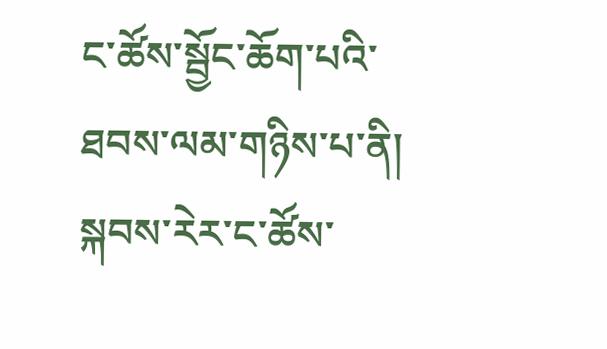ང་ཚོས་སྦྱོང་ཆོག་པའི་ཐབས་ལམ་གཉིས་པ་ནི། སྐབས་རེར་ང་ཚོས་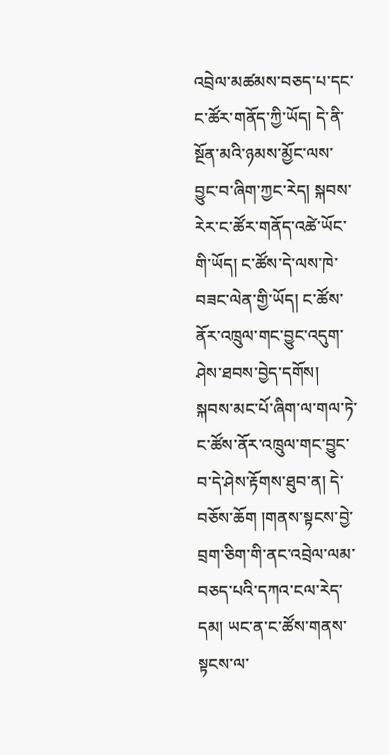འབྲེལ་མཚམས་བཅད་པ་དང་ང་ཚོར་གནོད་ཀྱི་ཡོད། དེ་ནི་སྔོན་མའི་ཉམས་མྱོང་ལས་བྱུང་བ་ཞིག་ཀྱང་རེད། སྐབས་རེར་ང་ཚོར་གནོད་འཚེ་ཡོང་གི་ཡོད། ང་ཚོས་དེ་ལས་ཁེ་བཟང་ལེན་གྱི་ཡོད། ང་ཚོས་ནོར་འཁྲུལ་གང་བྱུང་འདུག་ཤེས་ཐབས་བྱེད་དགོས། སྐབས་མང་པོ་ཞིག་ལ་གལ་ཏེ་ང་ཚོས་ནོར་འཁྲུལ་གང་བྱུང་བ་དེ་ཤེས་རྟོགས་ཐུབ་ན། དེ་བཅོས་ཆོག །གནས་སྟངས་བྱེ་བྲག་ཅིག་གི་ནང་འབྲེལ་ལམ་བཅད་པའི་དཀའ་ངལ་རེད་དམ། ཡང་ན་ང་ཚོས་གནས་སྟངས་ལ་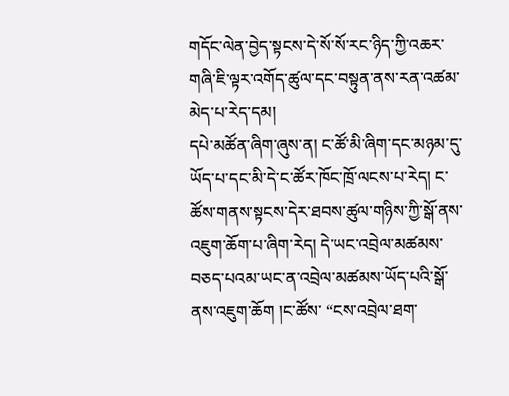གདོང་ལེན་བྱེད་སྟངས་དེ་སོ་སོ་རང་ཉིད་ཀྱི་འཆར་གཞི་ཇི་ལྟར་འགོད་ཚུལ་དང་བསྟུན་ནས་རན་འཚམ་མེད་པ་རེད་དམ།
དཔེ་མཚོན་ཞིག་ཞུས་ན། ང་ཚོ་མི་ཞིག་དང་མཉམ་དུ་ཡོད་པ་དང་མི་དེ་ང་ཚོར་ཁོང་ཁྲོ་ལངས་པ་རེད། ང་ཚོས་གནས་སྟངས་དེར་ཐབས་ཚུལ་གཉིས་ཀྱི་སྒོ་ནས་འཇུག་ཆོག་པ་ཞིག་རེད། དེ་ཡང་འབྲེལ་མཚམས་བཅད་པའམ་ཡང་ན་འབྲེལ་མཚམས་ཡོད་པའི་སྒོ་ནས་འཇུག་ཆོག །ང་ཚོས་ “ངས་འབྲེལ་ཐག་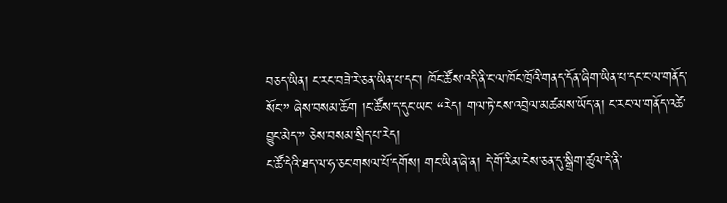བཅད་ཡིན། ང་རང་བཟེ་རེ་ཅན་ཡིན་པ་དང་། ཁོང་ཚོས་འདི་ནི་ང་ལ་ཁོང་ཁྲོའི་གནད་དོན་ཞིག་ཡིན་པ་དང་ང་ལ་གནོད་སོང་” ཞེས་བསམ་ཆོག །ང་ཚོས་ད་དུང་ཡང་ “རེད། གལ་ཏེ་ངས་འབྲེལ་མཚམས་ཡོད་ན། ང་རང་ལ་གནོད་འཚེ་བྱུང་མེད་” ཅེས་བསམ་སྲིད་པ་རེད།
ང་ཚོ་དེའི་ཐད་ལ་ཧ་ཅང་གསལ་པོ་དགོས། གང་ཡིན་ཞེ་ན། དེ་གོ་རིམ་ངེས་ཅན་དུ་སྒྲིག་ཚུལ་དེ་ནི་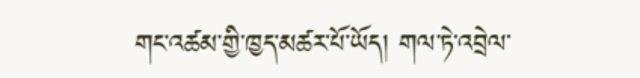གང་འཚམ་གྱི་ཁྱད་མཚར་པོ་ཡོད། གལ་ཏེ་འབྲེལ་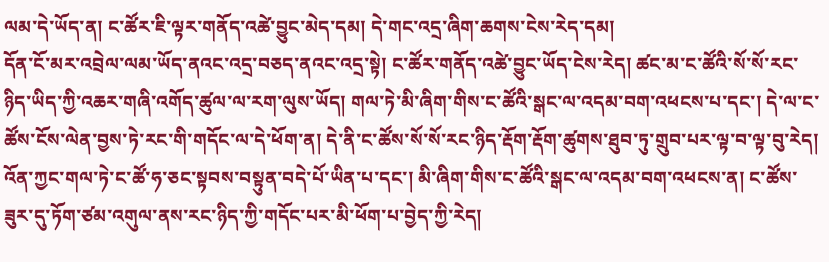ལམ་དེ་ཡོད་ན། ང་ཚོར་ཇི་ལྟར་གནོད་འཚེ་བྱུང་མེད་དམ། དེ་གང་འདྲ་ཞིག་ཆགས་ངེས་རེད་དམ།
དོན་ངོ་མར་འབྲེལ་ལམ་ཡོད་ནའང་འདྲ་བཅད་ནའང་འདྲ་སྟེ། ང་ཚོར་གནོད་འཚེ་བྱུང་ཡོད་ངེས་རེད། ཚང་མ་ང་ཚོའི་སོ་སོ་རང་ཉིད་ཡིད་ཀྱི་འཆར་གཞི་འགོད་ཚུལ་ལ་རག་ལུས་ཡོད། གལ་ཏེ་མི་ཞིག་གིས་ང་ཚོའི་སྒང་ལ་འདམ་བག་འཕངས་པ་དང་། དེ་ལ་ང་ཚོས་ངོས་ལེན་བྱས་ཏེ་རང་གི་གདོང་ལ་དེ་ཕོག་ན། དེ་ནི་ང་ཚོས་སོ་སོ་རང་ཉིད་རྡོག་རྡོག་ཚུགས་ཐུབ་ཏུ་གྲུབ་པར་ལྟ་བ་ལྟ་བུ་རེད། འོན་ཀྱང་གལ་ཏེ་ང་ཚོ་ཧ་ཅང་སྟབས་བསྟུན་བདེ་པོ་ཡིན་པ་དང་། མི་ཞིག་གིས་ང་ཚོའི་སྒང་ལ་འདམ་བག་འཕངས་ན། ང་ཚོས་ཟུར་དུ་ཏོག་ཙམ་འགུལ་ནས་རང་ཉིད་ཀྱི་གདོང་པར་མི་ཕོག་པ་བྱེད་ཀྱི་རེད།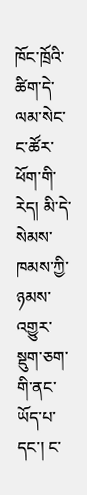ཁོང་ཁྲོའི་ཚིག་དེ་ལམ་སེང་ང་ཚོར་ཕོག་གི་རེད། མི་དེ་སེམས་ཁམས་ཀྱི་ཉམས་འགྱུར་སྡུག་ཅག་གི་ནང་ཡོད་པ་དང་། ང་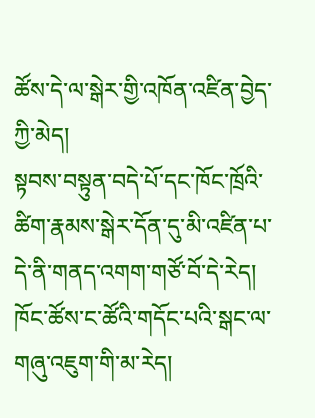ཚོས་དེ་ལ་སྒེར་གྱི་འཁོན་འཛིན་བྱེད་ཀྱི་མེད།
སྟབས་བསྟུན་བདེ་པོ་དང་ཁོང་ཁྲོའི་ཚིག་རྣམས་སྒེར་དོན་དུ་མི་འཛིན་པ་དེ་ནི་གནད་འགག་གཙོ་བོ་དེ་རེད། ཁོང་ཚོས་ང་ཚོའི་གདོང་པའི་སྒང་ལ་གཞུ་འཇུག་གི་མ་རེད།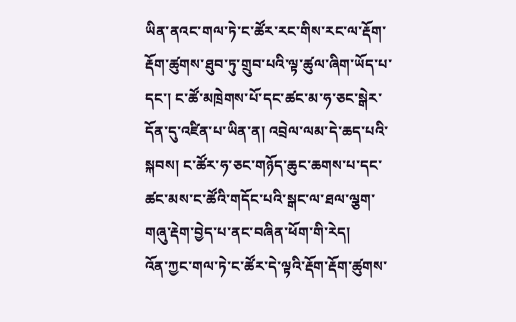ཡིན་ནའང་གལ་ཏེ་ང་ཚོར་རང་གིས་རང་ལ་རྡོག་རྡོག་ཚུགས་ཐུབ་ཏུ་གྲུབ་པའི་ལྟ་ཚུལ་ཞིག་ཡོད་པ་དང་། ང་ཚོ་མཁྲེགས་པོ་དང་ཚང་མ་ཧ་ཅང་སྒེར་དོན་དུ་འཛིན་པ་ཡིན་ན། འབྲེལ་ལམ་དེ་ཆད་པའི་སྐབས། ང་ཚོར་ཧ་ཅང་གཉོད་ཆུང་ཆགས་པ་དང་ཚང་མས་ང་ཚོའི་གདོང་པའི་སྒང་ལ་ཐལ་ལྕག་གཞུ་རྡེག་བྱེད་པ་ནང་བཞིན་ཕོག་གི་རེད།
འོན་ཀྱང་གལ་ཏེ་ང་ཚོར་དེ་ལྟའི་རྡོག་རྡོག་ཚུགས་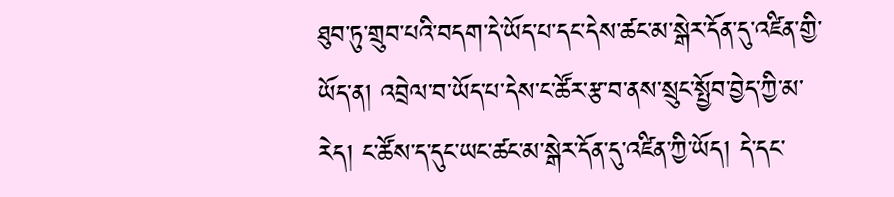ཐུབ་ཏུ་གྲུབ་པའི་བདག་དེ་ཡོད་པ་དང་དེས་ཚང་མ་སྒེར་དོན་དུ་འཛིན་གྱི་ཡོད་ན། འབྲེལ་བ་ཡོད་པ་དེས་ང་ཚོར་རྩ་བ་ནས་སྲུང་སྤྱོབ་བྱེད་ཀྱི་མ་རེད། ང་ཚོས་ད་དུང་ཡང་ཚང་མ་སྒེར་དོན་དུ་འཛིན་ཀྱི་ཡོད། དེ་དང་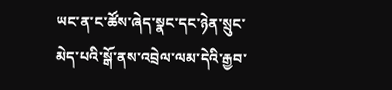ཡང་ན་ང་ཚོས་ཞེད་སྣང་དང་ཉེན་སྲུང་མེད་པའི་སྒོ་ནས་འབྲེལ་ལམ་དེའི་རྒྱབ་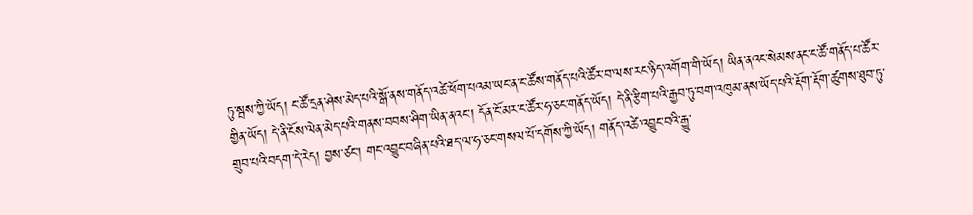ཏུ་སྦས་ཀྱི་ཡོད། ང་ཚོ་དྲན་ཤེས་མེད་པའི་སྒོ་ནས་གནོད་འཚེ་ཕོག་པའམ་ཡང་ན་ང་ཚོས་གནོད་པའི་ཚོར་བ་ལས་རང་ཉིད་འགོག་གི་ཡོད། ཡིན་ནའང་སེམས་ནང་ང་ཚོ་གནོད་པ་ཚོར་གྱིན་ཡོད། དེ་ནི་ངོས་ལེན་མེད་པའི་གནས་བབས་ཤིག་ཡིན་ནའང་། དོན་ངོ་མར་ང་ཚོར་ཧ་ཅང་གནོད་ཡོད། དེ་ནི་རྩིག་པའི་རྒྱབ་ཏུ་བག་འཁུམ་ནས་ཡོད་པའི་རྡོག་རྡོག་ཚུགས་ཐུབ་ཏུ་གྲུབ་པའི་བདག་དེ་རེད། བྱས་ཙང་། གང་འབྱུང་བཞིན་པའི་ཐད་ལ་ཧ་ཅང་གསལ་པོ་དགོས་ཀྱི་ཡོད། གནོད་འཚེ་འབྱུང་བའི་རྒྱུ་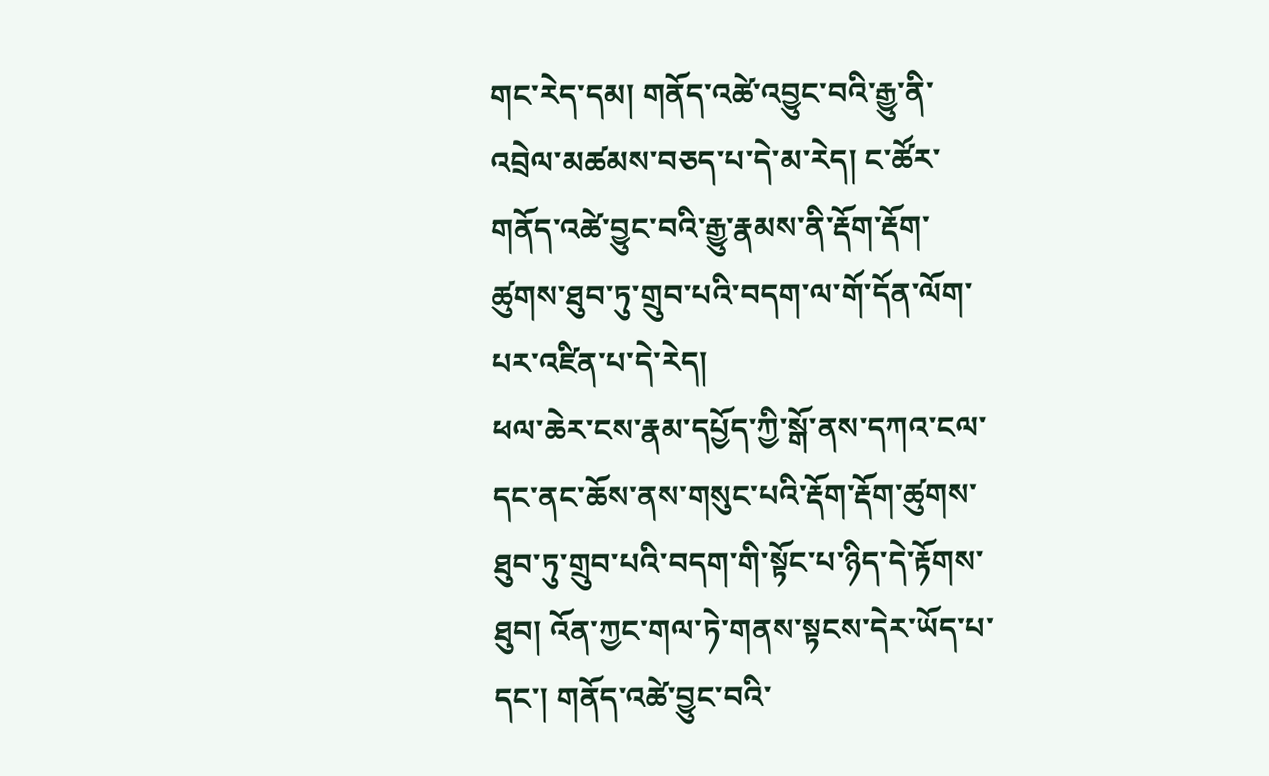གང་རེད་དམ། གནོད་འཚེ་འབྱུང་བའི་རྒྱུ་ནི་འབྲེལ་མཚམས་བཅད་པ་དེ་མ་རེད། ང་ཚོར་གནོད་འཚེ་བྱུང་བའི་རྒྱུ་རྣམས་ནི་རྡོག་རྡོག་ཚུགས་ཐུབ་ཏུ་གྲུབ་པའི་བདག་ལ་གོ་དོན་ལོག་པར་འཛིན་པ་དེ་རེད།
ཕལ་ཆེར་ངས་རྣམ་དཔྱོད་ཀྱི་སྒོ་ནས་དཀའ་ངལ་དང་ནང་ཆོས་ནས་གསུང་པའི་རྡོག་རྡོག་ཚུགས་ཐུབ་ཏུ་གྲུབ་པའི་བདག་གི་སྟོང་པ་ཉིད་དེ་རྟོགས་ཐུབ། འོན་ཀྱང་གལ་ཏེ་གནས་སྟངས་དེར་ཡོད་པ་དང་། གནོད་འཚེ་བྱུང་བའི་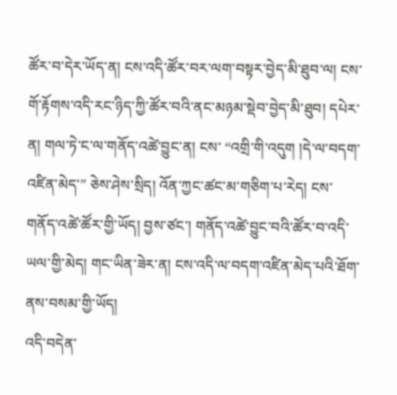ཚོར་བ་དེར་ཡོད་ན། ངས་འདི་ཚོར་བར་ལག་བསྟར་བྱེད་མི་ཐུབ་ལ། ངས་གོ་རྟོགས་འདི་རང་ཉིད་ཀྱི་ཚོར་བའི་ནང་མཉམ་སྡེབ་བྱེད་མི་ཐུབ། དཔེར་ན། གལ་ཏེ་ང་ལ་གནོད་འཚེ་བྱུང་ན། ངས་ “འགྲི་གི་འདུག །དེ་ལ་བདག་འཛིན་མེད་” ཅེས་ཤེས་སྲིད། འོན་ཀྱང་ཚང་མ་གཅིག་པ་རེད། ངས་གནོད་འཚེ་ཚོར་གྱི་ཡོད། བྱས་ཙང་། གནོད་འཚེ་བྱུང་བའི་ཚོར་བ་འདི་ཡལ་གྱི་མེད། གང་ཡིན་ཟེར་ན། ངས་འདི་ལ་བདག་འཛིན་མེད་པའི་ཐོག་ནས་བསམ་གྱི་ཡོད།
འདི་བདེན་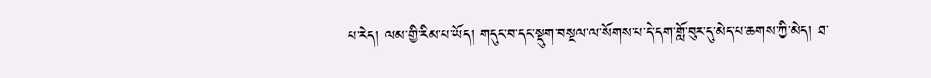པ་རེད། ལམ་གྱི་རིམ་པ་ཡོད། གདུང་བ་དང་སྡུག་བསྔལ་ལ་སོགས་པ་དེ་དག་གློ་བུར་དུ་མེད་པ་ཆགས་ཀྱི་མེད། ཐ་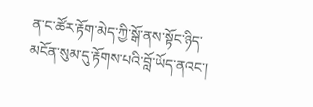ན་ང་ཚོར་རྟོག་མེད་ཀྱི་སྒོ་ནས་སྟོང་ཉིད་མངོན་སུམ་དུ་རྟོགས་པའི་བློ་ཡོད་ནའང་།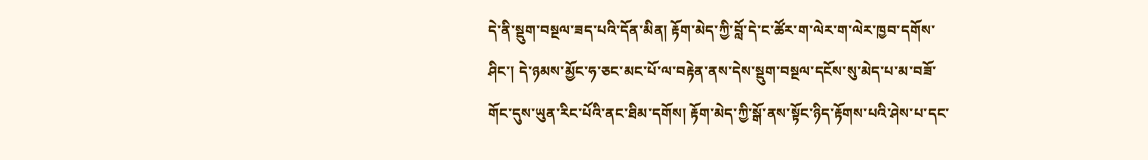དེ་ནི་སྡུག་བསྔལ་ཟད་པའི་དོན་མིན། རྟོག་མེད་ཀྱི་བློ་དེ་ང་ཚོར་ག་ལེར་ག་ལེར་ཁྱབ་དགོས་ཤིང་། དེ་ཉམས་མྱོང་ཧ་ཅང་མང་པོ་ལ་བརྟེན་ནས་དེས་སྡུག་བསྔལ་དངོས་སུ་མེད་པ་མ་བཟོ་གོང་དུས་ཡུན་རིང་པོའི་ནང་ཐིམ་དགོས། རྟོག་མེད་ཀྱི་སྒོ་ནས་སྟོང་ཉིད་རྟོགས་པའི་ཤེས་པ་དང་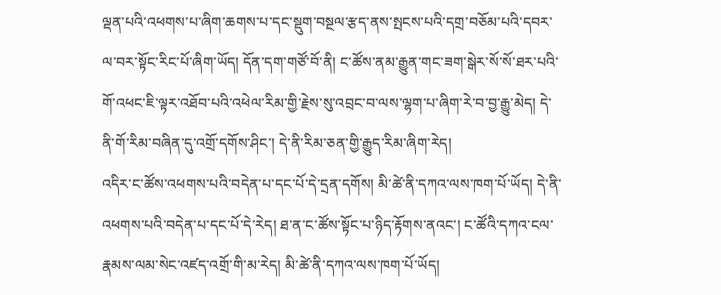ལྡན་པའི་འཕགས་པ་ཞིག་ཆགས་པ་དང་སྡུག་བསྔལ་རྩད་ནས་སྤངས་པའི་དགྲ་བཅོམ་པའི་དབར་ལ་བར་སྟོང་རིང་པོ་ཞིག་ཡོད། དོན་དག་གཙོ་བོ་ནི། ང་ཚོས་ནམ་རྒྱུན་གང་ཟག་སྒེར་སོ་སོ་ཐར་པའི་གོ་འཕང་ཇི་ལྟར་འཐོབ་པའི་འཕེལ་རིམ་གྱི་རྗེས་སུ་འབྲང་བ་ལས་ལྷག་པ་ཞིག་རེ་བ་བྱ་རྒྱུ་མེད། དེ་ནི་གོ་རིམ་བཞིན་དུ་འགྲོ་དགོས་ཤིང་། དེ་ནི་རིམ་ཅན་གྱི་རྒྱུད་རིམ་ཞིག་རེད།
འདིར་ང་ཚོས་འཕགས་པའི་བདེན་པ་དང་པོ་དེ་དྲན་དགོས། མི་ཚེ་ནི་དཀའ་ལས་ཁག་པོ་ཡོད། དེ་ནི་འཕགས་པའི་བདེན་པ་དང་པོ་དེ་རེད། ཐ་ན་ང་ཚོས་སྟོང་པ་ཉིད་རྟོགས་ནའང་། ང་ཚོའི་དཀའ་ངལ་རྣམས་ལམ་སེང་འཛད་འགྲོ་གི་མ་རེད། མི་ཚེ་ནི་དཀའ་ལས་ཁག་པོ་ཡོད།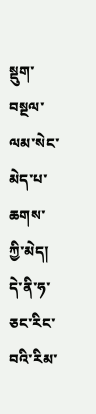སྡུག་བསྔལ་ལམ་སེང་མེད་པ་ཆགས་ཀྱི་མེད། དེ་ནི་ཧ་ཅང་རིང་བའི་རིམ་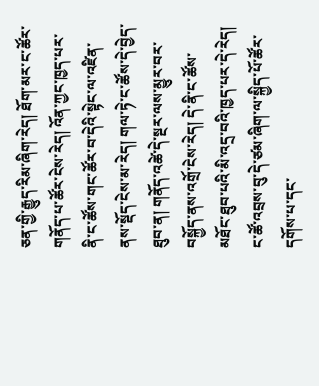ཅན་གྱི་རྒྱུད་རིམ་ཞིག་རེད། ཐོག་མར་ང་ཚོར་གནོད་པ་ཚོར་ངེས་རེད། འོན་ཀྱང་ཁྱད་པར་ནི་ང་ཚོས་གང་ཚོར་བ་དེའི་སྟེང་ལ་འཛིན་ནས་སྡོད་ངེས་མ་རེད། གལ་ཏེ་ང་ཚོས་དེ་བྱེད་ཐུབ་ན། གནོད་འཚེ་དེ་སྔར་ལས་མྱུར་བར་བསྐྱོད་ནས་འགྲོ་ངེས་རེད། དེ་ནི་ང་ཚོས་མཐོང་ཐུབ་པའི་མི་འདྲ་བའི་ཁྱད་པར་དེ་རེད། ང་ཚོ་འབྲས་བུ་དེ་ཙམ་ཞིག་ལ་སྐྱིད་པོ་ཚོར་དགོས་པ་དང་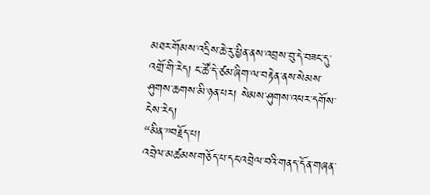མཐར་གོམས་འདྲིས་ཆེ་རུ་ཕྱིན་ནས་འབྲས་བུ་དེ་བཟང་དུ་འགྲོ་གི་རེད། ང་ཚོ་དེ་ཙམ་ཞིག་ལ་བརྟེན་ནས་སེམས་ཤུགས་ཆགས་མི་ཉན་པར། སེམས་ཤུགས་འཕར་དགོས་ངེས་རེད།
“མིན་”བརྗོད་པ།
འབྲེལ་མཚམས་གཅོད་པ་དང་འབྲེལ་བའི་གནད་དོན་གཞན་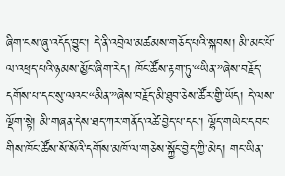ཞིག་ངས་ཞུ་འདོད་བྱུང་། དེ་ནི་འབྲེལ་མཚམས་གཅོད་པའི་སྐབས། མི་མང་པོ་ལ་འཕྲད་པའི་ཉམས་མྱོང་ཞིག་རེད། ཁོང་ཚོས་རྟག་ཏུ་“ཡིན་”ཞེས་བརྗོད་དགོས་པ་དང་སུ་ལའང་“མིན་”ཞེས་བརྗོད་མི་ཐུབ་ཅེས་ཚོར་གྱི་ཡོད། དེ་ལས་ལྡོག་སྟེ། མི་གཞན་དེས་ཐད་ཀར་གནོད་འཚེ་བྱེད་པ་དང་། ལྷོད་གཡེང་དབང་གིས་ཁོང་ཚོས་སོ་སོའི་དགོས་མཁོ་ལ་གཅེས་སྐྱོང་བྱེད་ཀྱི་མེད། གང་ཡིན་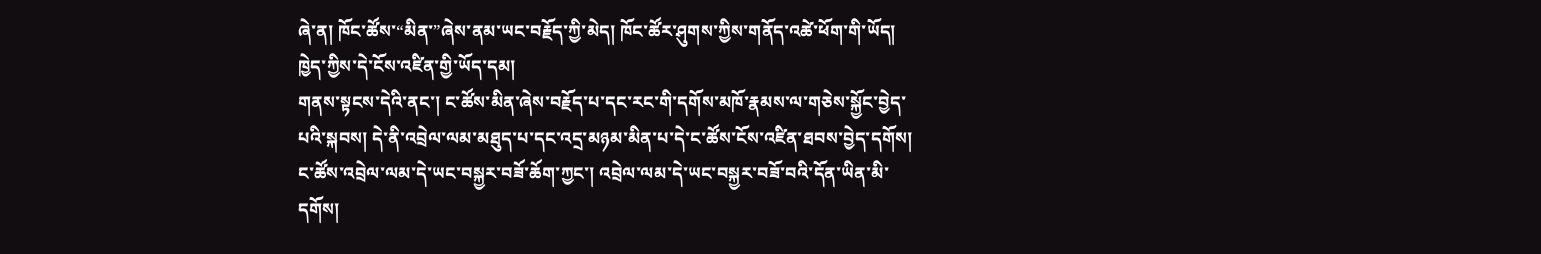ཞེ་ན། ཁོང་ཚོས་“མིན་”ཞེས་ནམ་ཡང་བརྗོད་ཀྱི་མེད། ཁོང་ཚོར་ཤུགས་ཀྱིས་གནོད་འཚེ་ཕོག་གི་ཡོད། ཁྱེད་ཀྱིས་དེ་ངོས་འཛིན་གྱི་ཡོད་དམ།
གནས་སྟངས་དེའི་ནང་། ང་ཚོས་མིན་ཞེས་བརྗོད་པ་དང་རང་གི་དགོས་མཁོ་རྣམས་ལ་གཅེས་སྐྱོང་བྱེད་པའི་སྐབས། དེ་ནི་འབྲེལ་ལམ་མཐུད་པ་དང་འདྲ་མཉམ་མིན་པ་དེ་ང་ཚོས་ངོས་འཛིན་ཐབས་བྱེད་དགོས། ང་ཚོས་འབྲེལ་ལམ་དེ་ཡང་བསྐྱར་བཟོ་ཆོག་ཀྱང་། འབྲེལ་ལམ་དེ་ཡང་བསྐྱར་བཟོ་བའི་དོན་ཡིན་མི་དགོས།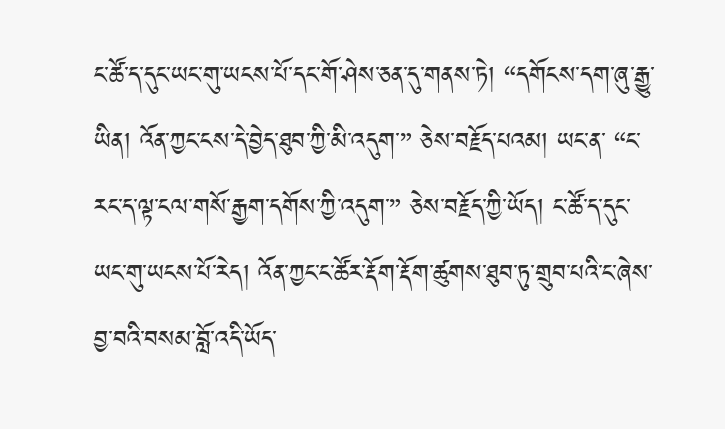ང་ཚོ་ད་དུང་ཡང་གུ་ཡངས་པོ་དང་གོ་ཤེས་ཅན་དུ་གནས་ཏེ། “དགོངས་དག་ཞུ་རྒྱུ་ཡིན། འོན་ཀྱང་ངས་དེ་བྱེད་ཐུབ་ཀྱི་མི་འདུག་” ཅེས་བརྗོད་པའམ། ཡང་ན་ “ང་རང་ད་ལྟ་ངལ་གསོ་རྒྱག་དགོས་ཀྱི་འདུག་” ཅེས་བརྗོད་ཀྱི་ཡོད། ང་ཚོ་ད་དུང་ཡང་གུ་ཡངས་པོ་རེད། འོན་ཀྱང་ང་ཚོར་རྡོག་རྡོག་ཚུགས་ཐུབ་ཏུ་གྲུབ་པའི་ང་ཞེས་བྱ་བའི་བསམ་བློ་འདི་ཡོད་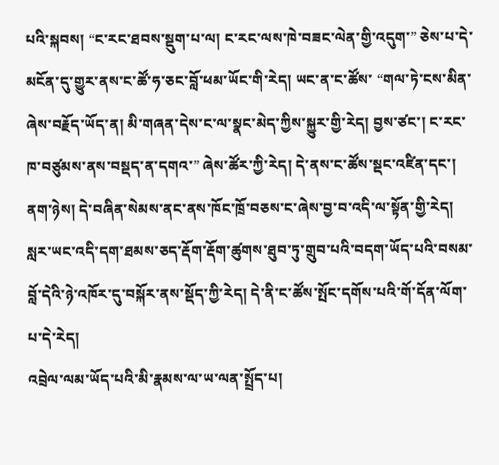པའི་སྐབས། “ང་རང་ཐབས་སྡུག་པ་ལ། ང་རང་ལས་ཁེ་བཟང་ལེན་གྱི་འདུག་” ཅེས་པ་དེ་མངོན་དུ་གྱུར་ནས་ང་ཚོ་ཧ་ཅང་བློ་ཕམ་ཡོང་གི་རེད། ཡང་ན་ང་ཚོས་ “གལ་ཏེ་ངས་མིན་ཞེས་བརྗོད་ཡོད་ན། མི་གཞན་དེས་ང་ལ་སྣང་མེད་ཀྱིས་སྐྱུར་གྱི་རེད། བྱས་ཙང་། ང་རང་ཁ་བཙུམས་ནས་བསྡད་ན་དགའ་” ཞེས་ཚོར་ཀྱི་རེད། དེ་ནས་ང་ཚོས་སྡང་འཛིན་དང་། ནག་ཉེས། དེ་བཞིན་སེམས་ནང་ནས་ཁོང་ཁྲོ་བཅས་ང་ཞེས་བྱ་བ་འདི་ལ་སྟོན་གྱི་རེད། སླར་ཡང་འདི་དག་ཐམས་ཅད་རྡོག་རྡོག་ཚུགས་ཐུབ་ཏུ་གྲུབ་པའི་བདག་ཡོད་པའི་བསམ་བློ་དེའི་ཉེ་འཁོར་དུ་བསྐོར་ནས་སྡོད་ཀྱི་རེད། དེ་ནི་ང་ཚོས་སྤོང་དགོས་པའི་གོ་དོན་ལོག་པ་དེ་རེད།
འབྲེལ་ལམ་ཡོད་པའི་མི་རྣམས་ལ་ཡ་ལན་སྤྲོད་པ།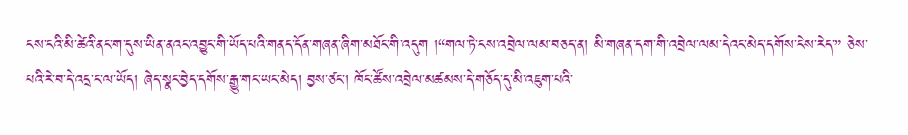ངས་ངའི་མི་ཚེའི་ནང་ག་དུས་ཡིན་ནའང་འབྱུང་གི་ཡོད་པའི་གནད་དོན་གཞན་ཞིག་མཐོང་གི་འདུག །“གལ་ཏེ་ངས་འབྲེལ་ལམ་བཅད་ན། མི་གཞན་དག་གི་འབྲེལ་ལམ་དེའང་མེད་དགོས་ངེས་རེད་” ཅེས་པའི་རེ་བ་དེ་འདྲ་ང་ལ་ཡོད། ཞེད་སྣང་བྱེད་དགོས་རྒྱུ་གང་ཡང་མེད། བྱས་ཙང་། ཁོང་ཚོས་འབྲེལ་མཚམས་དེ་གཅོད་དུ་མི་འཇུག་པའི་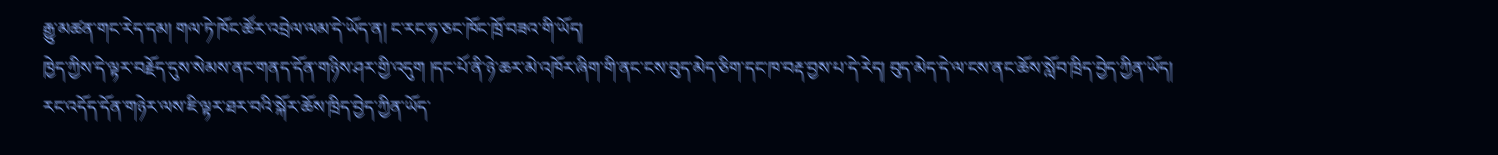རྒྱུ་མཚན་གང་རེད་དམ། གལ་ཏེ་ཁོང་ཚོར་འབྲེལ་ལམ་དེ་ཡོད་ན། ང་རང་ཧ་ཅང་ཁོང་ཁྲོ་བཟའ་གི་ཡོད།
ཁྱེད་ཀྱིས་དེ་ལྟར་བརྗོད་དུས་སེམས་ནང་གནད་དོན་གཉིས་ཤར་གྱི་འདུག །དང་པོ་ནི་ཉེ་ཆར་མེ་འཁོར་ཞིག་གི་ནང་ངས་བུད་མེད་ཅིག་དང་ཁ་བརྡ་བྱས་པ་དེ་རེད། བུད་མེད་དེ་ལ་ངས་ནང་ཆོས་སློབ་ཁྲིད་བྱེད་ཀྱིན་ཡོད། རང་འདོད་དོན་གཉེར་ལས་ཇི་ལྟར་ཐར་བའི་སྐོར་ཆོས་ཁྲིད་བྱེད་ཀྱིན་ཡོད་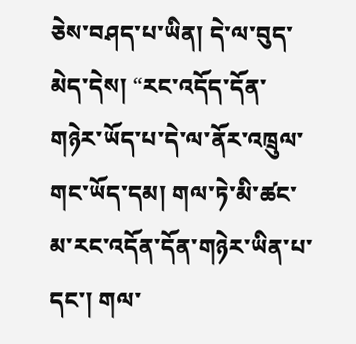ཅེས་བཤད་པ་ཡིན། དེ་ལ་བུད་མེད་དེས། “རང་འདོད་དོན་གཉེར་ཡོད་པ་དེ་ལ་ནོར་འཁྲུལ་གང་ཡོད་དམ། གལ་ཏེ་མི་ཚང་མ་རང་འདོན་དོན་གཉེར་ཡིན་པ་དང་། གལ་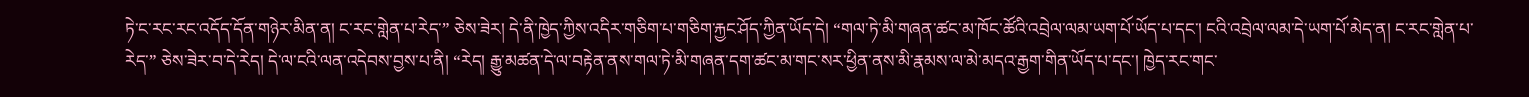ཏེ་ང་རང་རང་འདོད་དོན་གཉེར་མིན་ན། ང་རང་གླེན་པ་རེད་” ཅེས་ཟེར། དེ་ནི་ཁྱེད་ཀྱིས་འདིར་གཅིག་པ་གཅིག་རྐྱང་ཤོད་ཀྱིན་ཡོད་དེ། “གལ་ཏེ་མི་གཞན་ཚང་མ་ཁོང་ཚོའི་འབྲེལ་ལམ་ཡག་པོ་ཡོད་པ་དང་། ངའི་འབྲེལ་ལམ་དེ་ཡག་པོ་མེད་ན། ང་རང་གླེན་པ་རེད་” ཅེས་ཟེར་བ་དེ་རེད། དེ་ལ་ངའི་ལན་འདེབས་བྱས་པ་ནི། “རེད། རྒྱུ་མཚན་དེ་ལ་བརྟེན་ནས་གལ་ཏེ་མི་གཞན་དག་ཚང་མ་གང་སར་ཕྱིན་ནས་མི་རྣམས་ལ་མེ་མདའ་རྒྱག་གིན་ཡོད་པ་དང་། ཁྱེད་རང་གང་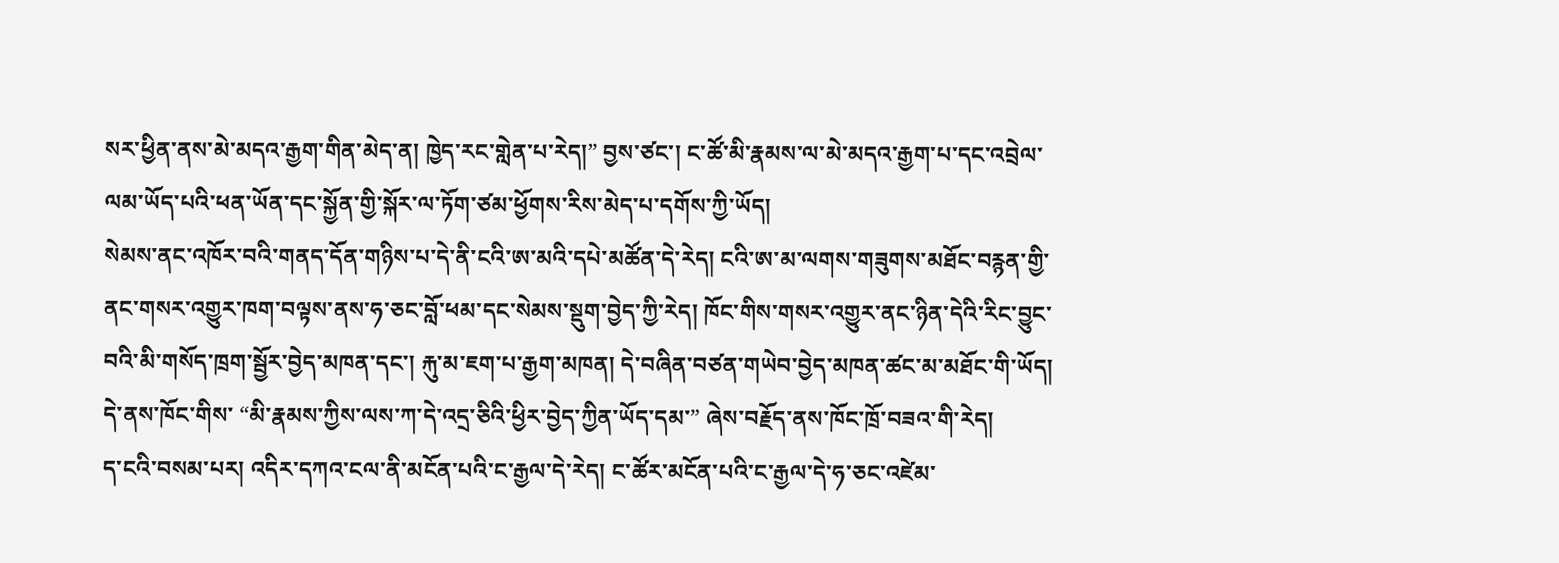སར་ཕྱིན་ནས་མེ་མདའ་རྒྱག་གིན་མེད་ན། ཁྱེད་རང་གླེན་པ་རེད།” བྱས་ཙང་། ང་ཚོ་མི་རྣམས་ལ་མེ་མདའ་རྒྱག་པ་དང་འབྲེལ་ལམ་ཡོད་པའི་ཕན་ཡོན་དང་སྐྱོན་གྱི་སྐོར་ལ་ཏོག་ཙམ་ཕྱོགས་རིས་མེད་པ་དགོས་ཀྱི་ཡོད།
སེམས་ནང་འཁོར་བའི་གནད་དོན་གཉིས་པ་དེ་ནི་ངའི་ཨ་མའི་དཔེ་མཚོན་དེ་རེད། ངའི་ཨ་མ་ལགས་གཟུགས་མཐོང་བརྙན་གྱི་ནང་གསར་འགྱུར་ཁག་བལྟས་ནས་ཧ་ཅང་བློ་ཕམ་དང་སེམས་སྡུག་བྱེད་ཀྱི་རེད། ཁོང་གིས་གསར་འགྱུར་ནང་ཉིན་དེའི་རིང་བྱུང་བའི་མི་གསོད་ཁྲག་སྦྱོར་བྱེད་མཁན་དང་། རྐུ་མ་ཇག་པ་རྒྱག་མཁན། དེ་བཞིན་བཙན་གཡེབ་བྱེད་མཁན་ཚང་མ་མཐོང་གི་ཡོད། དེ་ནས་ཁོང་གིས་ “མི་རྣམས་ཀྱིས་ལས་ཀ་དེ་འདྲ་ཅིའི་ཕྱིར་བྱེད་ཀྱིན་ཡོད་དམ་” ཞེས་བརྗོད་ནས་ཁོང་ཁྲོ་བཟའ་གི་རེད།
ད་ངའི་བསམ་པར། འདིར་དཀའ་ངལ་ནི་མངོན་པའི་ང་རྒྱལ་དེ་རེད། ང་ཚོར་མངོན་པའི་ང་རྒྱལ་དེ་ཧ་ཅང་འཛེམ་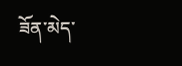ཟོན་མེད་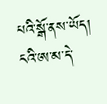པའི་སྒོ་ནས་ཡོད། ངའི་ཨ་མ་དེ་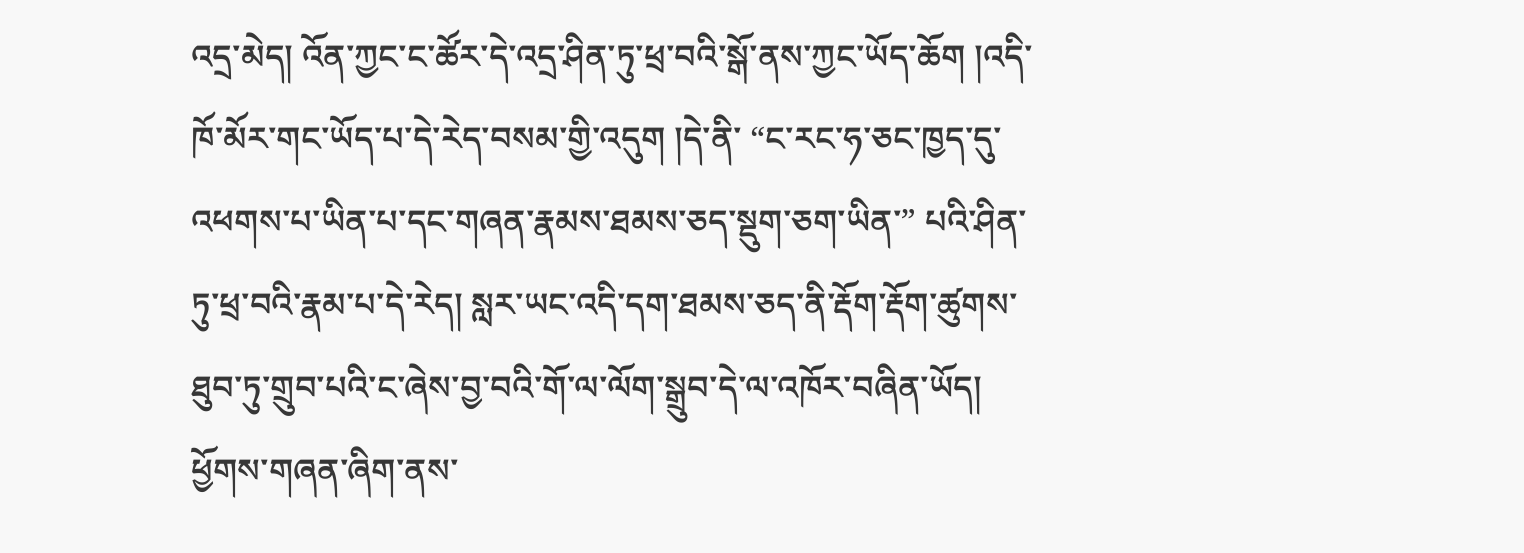འདྲ་མེད། འོན་ཀྱང་ང་ཚོར་དེ་འདྲ་ཤིན་ཏུ་ཕྲ་བའི་སྒོ་ནས་ཀྱང་ཡོད་ཆོག །འདི་ཁོ་མོར་གང་ཡོད་པ་དེ་རེད་བསམ་གྱི་འདུག །དེ་ནི་ “ང་རང་ཧ་ཅང་ཁྱད་དུ་འཕགས་པ་ཡིན་པ་དང་གཞན་རྣམས་ཐམས་ཅད་སྡུག་ཅག་ཡིན་” པའི་ཤིན་ཏུ་ཕྲ་བའི་རྣམ་པ་དེ་རེད། སླར་ཡང་འདི་དག་ཐམས་ཅད་ནི་རྡོག་རྡོག་ཚུགས་ཐུབ་ཏུ་གྲུབ་པའི་ང་ཞེས་བྱ་བའི་གོ་ལ་ལོག་སྒྲུབ་དེ་ལ་འཁོར་བཞིན་ཡོད། ཕྱོགས་གཞན་ཞིག་ནས་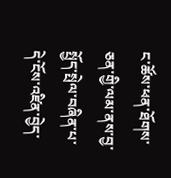ང་ཚོས་ཕན་ཐོགས་ཅན་གྱི་ལམ་ནས་བྱ་སྤྱོད་སྤེལ་བཞིན་པ་དེ་ངོས་འཛིན་བྱེད་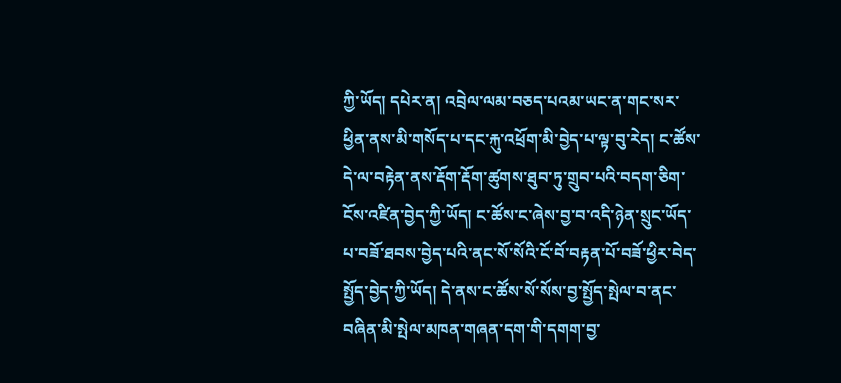ཀྱི་ཡོད། དཔེར་ན། འབྲེལ་ལམ་བཅད་པའམ་ཡང་ན་གང་སར་ཕྱིན་ནས་མི་གསོད་པ་དང་རྐུ་འཕྲོག་མི་བྱེད་པ་ལྟ་བུ་རེད། ང་ཚོས་དེ་ལ་བརྟེན་ནས་རྡོག་རྡོག་ཚུགས་ཐུབ་ཏུ་གྲུབ་པའི་བདག་ཅིག་ངོས་འཛིན་བྱེད་ཀྱི་ཡོད། ང་ཚོས་ང་ཞེས་བྱ་བ་འདི་ཉེན་སྲུང་ཡོད་པ་བཟོ་ཐབས་བྱེད་པའི་ནང་སོ་སོའི་ངོ་བོ་བརྟན་པོ་བཟོ་ཕྱིར་བེད་སྤྱོད་བྱེད་ཀྱི་ཡོད། དེ་ནས་ང་ཚོས་སོ་སོས་བྱ་སྤྱོད་སྤེལ་བ་ནང་བཞིན་མི་སྤེལ་མཁན་གཞན་དག་གི་དགག་བྱ་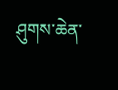ཤུགས་ཆེན་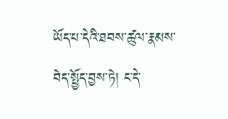ཡོད་པ་དེའི་ཐབས་ཚུལ་རྣམས་བེད་སྤྱོད་བྱས་ཏེ། ང་དེ་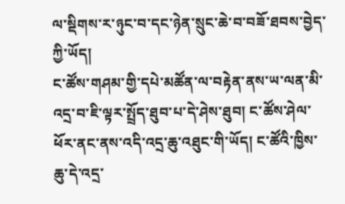ལ་སྡིགས་ར་ཉུང་བ་དང་ཉེན་སྲུང་ཆེ་བ་བཟོ་ཐབས་བྱེད་ཀྱི་ཡོད།
ང་ཚོས་གཤམ་གྱི་དཔེ་མཚོན་ལ་བརྟེན་ནས་ཡ་ལན་མི་འདྲ་བ་ཇི་ལྟར་སྤྲོད་ཐུབ་པ་དེ་ཤེས་ཐུབ། ང་ཚོས་ཤེལ་ཕོར་ནང་ནས་འདི་འདྲ་ཆུ་འཐུང་གི་ཡོད། ང་ཚོའི་ཁྱིས་ཆུ་དེ་འདྲ་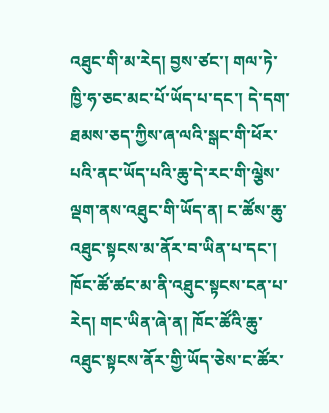འཐུང་གི་མ་རེད། བྱས་ཙང་། གལ་ཏེ་ཁྱི་ཧ་ཅང་མང་པོ་ཡོད་པ་དང་། དེ་དག་ཐམས་ཅད་ཀྱིས་ཞ་ལའི་སྒང་གི་ཕོར་པའི་ནང་ཡོད་པའི་ཆུ་དེ་རང་གི་ལྕེས་ལྡག་ནས་འཐུང་གི་ཡོད་ན། ང་ཚོས་ཆུ་འཐུང་སྟངས་མ་ནོར་བ་ཡིན་པ་དང་། ཁོང་ཚོ་ཚང་མ་ནི་འཐུང་སྟངས་ངན་པ་རེད། གང་ཡིན་ཞེ་ན། ཁོང་ཚོའི་ཆུ་འཐུང་སྟངས་ནོར་གྱི་ཡོད་ཅེས་ང་ཚོར་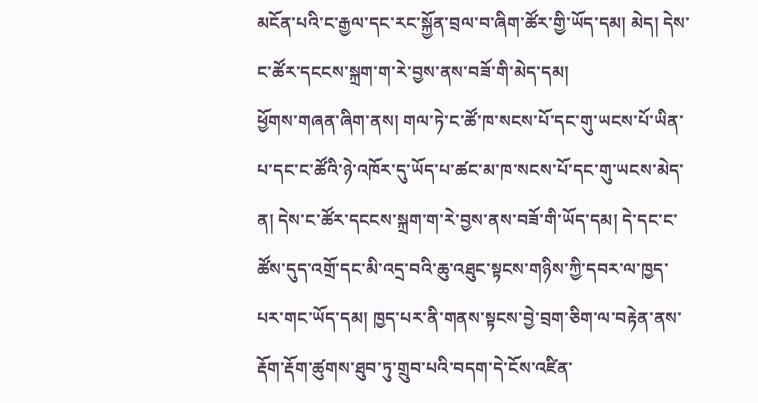མངོན་པའི་ང་རྒྱལ་དང་རང་སྐྱོན་བྲལ་བ་ཞིག་ཚོར་གྱི་ཡོད་དམ། མེད། དེས་ང་ཚོར་དངངས་སྐྲག་ག་རེ་བྱས་ནས་བཟོ་གི་མེད་དམ།
ཕྱོགས་གཞན་ཞིག་ནས། གལ་ཏེ་ང་ཚོ་ཁ་སངས་པོ་དང་གུ་ཡངས་པོ་ཡིན་པ་དང་ང་ཚོའི་ཉེ་འཁོར་དུ་ཡོད་པ་ཚང་མ་ཁ་སངས་པོ་དང་གུ་ཡངས་མེད་ན། དེས་ང་ཚོར་དངངས་སྐྲག་ག་རེ་བྱས་ནས་བཟོ་གི་ཡོད་དམ། དེ་དང་ང་ཚོས་དུད་འགྲོ་དང་མི་འདྲ་བའི་ཆུ་འཐུང་སྟངས་གཉིས་ཀྱི་དབར་ལ་ཁྱད་པར་གང་ཡོད་དམ། ཁྱད་པར་ནི་གནས་སྟངས་བྱེ་བྲག་ཅིག་ལ་བརྟེན་ནས་རྡོག་རྡོག་ཚུགས་ཐུབ་ཏུ་གྲུབ་པའི་བདག་དེ་ངོས་འཛིན་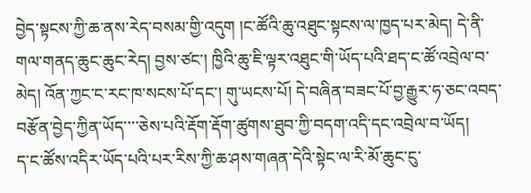བྱེད་སྟངས་ཀྱི་ཆ་ནས་རེད་བསམ་གྱི་འདུག །ང་ཚོའི་ཆུ་འཐུང་སྟངས་ལ་ཁྱད་པར་མེད། དེ་ནི་གལ་གནད་ཆུང་ཆུང་རེད། བྱས་ཙང་། ཁྱིའི་ཆུ་ཇི་ལྟར་འཐུང་གི་ཡོད་པའི་ཐད་ང་ཚོ་འབྲེལ་བ་མེད། འོན་ཀྱང་ང་རང་ཁ་སངས་པོ་དང་། གུ་ཡངས་པོ། དེ་བཞིན་བཟང་པོ་བྱ་རྒྱུར་ཧ་ཅང་འབད་བརྩོན་བྱེད་ཀྱིན་ཡོད་་་་ཅེས་པའི་རྡོག་རྡོག་ཚུགས་ཐུབ་ཀྱི་བདག་འདི་དང་འབྲེལ་བ་ཡོད།
ད་ང་ཚོས་འདིར་ཡོད་པའི་པར་རིས་ཀྱི་ཆ་ཤས་གཞན་དེའི་སྟེང་ལ་རི་མོ་ཆུང་ངུ་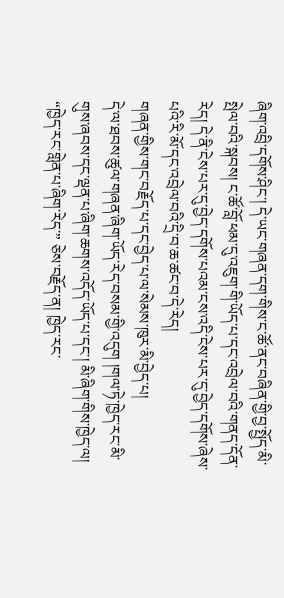ཞིག་འབྲི་དགོས་ཤིང་། དེ་ཡང་གཞན་དག་གིས་ང་ཚོ་ནང་བཞིན་གྱི་བྱ་སྤྱོད་མི་སྤེལ་བའི་སྐབས། ང་ཚོ་བློ་ཕམ་དུ་འཇུག་གི་ཡོད་པ་དང་འབྲེལ་བའི་གནད་དོན་རེད། དེ་ནི་ངེས་པར་དུ་བྱེད་དགོས་པའམ་ངས་འདི་ངེས་པར་དུ་བྱེད་དགོས་ཞེས་པའི་རི་མོ་དང་འབྲེལ་བའི་དྲི་བ་ཆ་ཚང་བ་དེ་རེད།
གཞན་གྱིས་གང་བརྗོད་པ་དང་བྱེད་པ་ལ་སེམས་ཁུར་མི་བྱེད་པ།
དེ་ལ་ཐབས་ཚུལ་གཞན་ཞིག་ཡོད་རེད་བསམ་གྱི་འདུག །གལ་ཏེ་ཁྱེད་རང་མི་གུས་ཞབས་དང་ལྡན་པ་ཞིག་ཆགས་འདོད་ཡོད་པ་དང་། མི་ཞིག་གིས་ཁྱེད་ལ། “ཁྱེད་རང་གླེན་པ་ཞིག་རེད་” ཅེས་བརྗོད་ན། ཁྱེད་རང་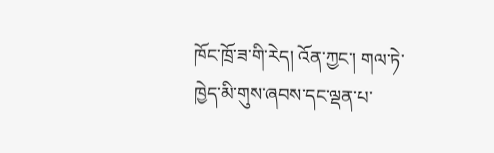ཁོང་ཁྲོ་ཟ་གི་རེད། འོན་ཀྱང་། གལ་ཏེ་ཁྱེད་མི་གུས་ཞབས་དང་ལྡན་པ་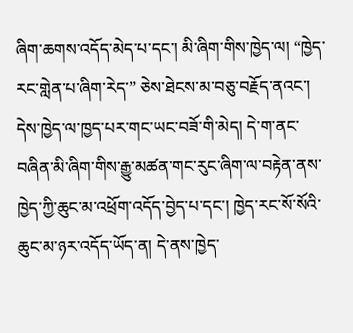ཞིག་ཆགས་འདོད་མེད་པ་དང་། མི་ཞིག་གིས་ཁྱེད་ལ། “ཁྱེད་རང་གླེན་པ་ཞིག་རེད་” ཅེས་ཐེངས་མ་བཅུ་བརྗོད་ནའང་། དེས་ཁྱེད་ལ་ཁྱད་པར་གང་ཡང་བཟོ་གི་མེད། དེ་ག་ནང་བཞིན་མི་ཞིག་གིས་རྒྱུ་མཚན་གང་རུང་ཞིག་ལ་བརྟེན་ནས་ཁྱེད་ཀྱི་ཆུང་མ་འཕྲོག་འདོད་བྱེད་པ་དང་། ཁྱེད་རང་སོ་སོའི་ཆུང་མ་ཉར་འདོད་ཡོད་ན། དེ་ནས་ཁྱེད་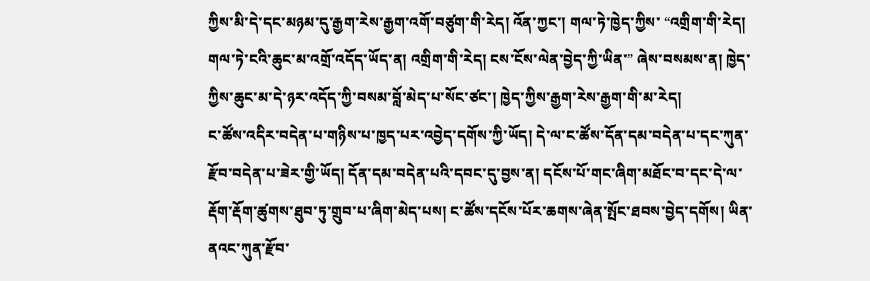ཀྱིས་མི་དེ་དང་མཉམ་དུ་རྒྱག་རེས་རྒྱག་འགོ་བཙུག་གི་རེད། འོན་ཀྱང་། གལ་ཏེ་ཁྱེད་ཀྱིས་ “འགྲིག་གི་རེད། གལ་ཏེ་ངའི་ཆུང་མ་འགྲོ་འདོད་ཡོད་ན། འགྲིག་གི་རེད། ངས་ངོས་ལེན་བྱེད་ཀྱི་ཡིན་” ཞེས་བསམས་ན། ཁྱེད་ཀྱིས་ཆུང་མ་དེ་ཉར་འདོད་ཀྱི་བསམ་བློ་མེད་པ་སོང་ཙང་། ཁྱེད་ཀྱིས་རྒྱག་རེས་རྒྱག་གི་མ་རེད།
ང་ཚོས་འདིར་བདེན་པ་གཉིས་པ་ཁྱད་པར་འབྱེད་དགོས་ཀྱི་ཡོད། དེ་ལ་ང་ཚོས་དོན་དམ་བདེན་པ་དང་ཀུན་རྫོབ་བདེན་པ་ཟེར་གྱི་ཡོད། དོན་དམ་བདེན་པའི་དབང་དུ་བྱས་ན། དངོས་པོ་གང་ཞིག་མཐོང་བ་དང་དེ་ལ་རྡོག་རྡོག་ཚུགས་ཐུབ་ཏུ་གྲུབ་པ་ཞིག་མེད་པས། ང་ཚོས་དངོས་པོར་ཆགས་ཞེན་སྤོང་ཐབས་བྱེད་དགོས། ཡིན་ནའང་ཀུན་རྫོབ་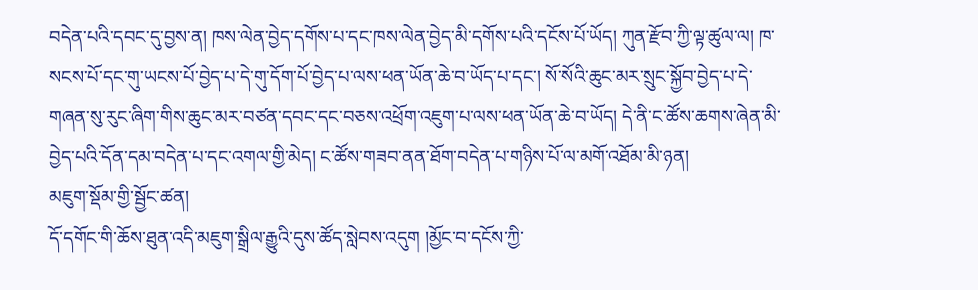བདེན་པའི་དབང་དུ་བྱས་ན། ཁས་ལེན་བྱེད་དགོས་པ་དང་ཁས་ལེན་བྱེད་མི་དགོས་པའི་དངོས་པོ་ཡོད། ཀུན་རྫོབ་ཀྱི་ལྟ་ཚུལ་ལ། ཁ་སངས་པོ་དང་གུ་ཡངས་པོ་བྱེད་པ་དེ་གུ་དོག་པོ་བྱེད་པ་ལས་ཕན་ཡོན་ཆེ་བ་ཡོད་པ་དང་། སོ་སོའི་ཆུང་མར་སྲུང་སྐྱོབ་བྱེད་པ་དེ་གཞན་སུ་རུང་ཞིག་གིས་ཆུང་མར་བཙན་དབང་དང་བཅས་འཕྲོག་འཇུག་པ་ལས་ཕན་ཡོན་ཆེ་བ་ཡོད། དེ་ནི་ང་ཚོས་ཆགས་ཞེན་མི་བྱེད་པའི་དོན་དམ་བདེན་པ་དང་འགལ་གྱི་མེད། ང་ཚོས་གཟབ་ནན་ཐོག་བདེན་པ་གཉིས་པོ་ལ་མགོ་འཐོམ་མི་ཉན།
མཇུག་སྡོམ་གྱི་སྦྱོང་ཚན།
དོ་དགོང་གི་ཆོས་ཐུན་འདི་མཇུག་སྒྲིལ་རྒྱུའི་དུས་ཚོད་སླེབས་འདུག །མྱོང་བ་དངོས་ཀྱི་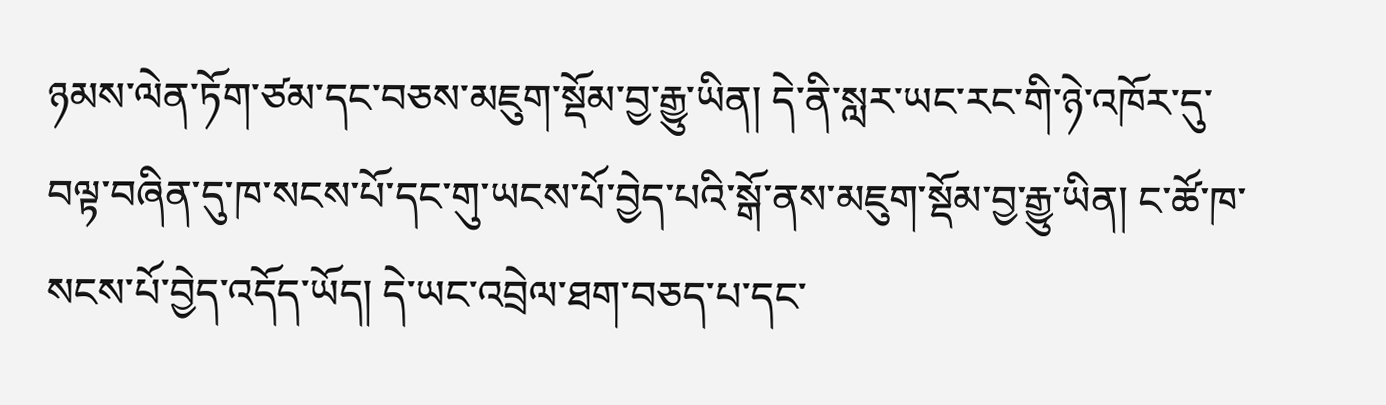ཉམས་ལེན་ཏོག་ཙམ་དང་བཅས་མཇུག་སྡོམ་བྱ་རྒྱུ་ཡིན། དེ་ནི་སླར་ཡང་རང་གི་ཉེ་འཁོར་དུ་བལྟ་བཞིན་དུ་ཁ་སངས་པོ་དང་གུ་ཡངས་པོ་བྱེད་པའི་སྒོ་ནས་མཇུག་སྡོམ་བྱ་རྒྱུ་ཡིན། ང་ཚོ་ཁ་སངས་པོ་བྱེད་འདོད་ཡོད། དེ་ཡང་འབྲེལ་ཐག་བཅད་པ་དང་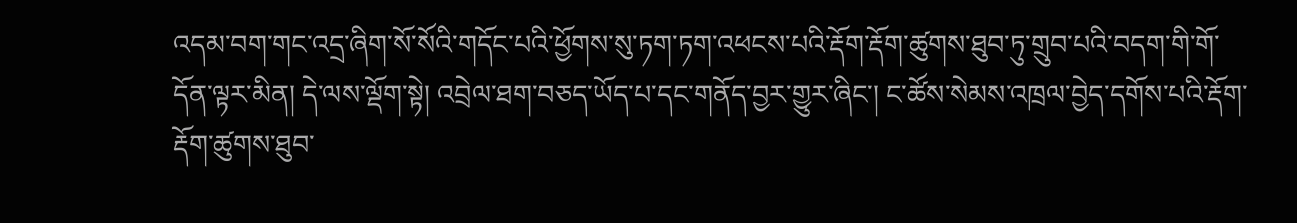འདམ་བག་གང་འདྲ་ཞིག་སོ་སོའི་གདོང་པའི་ཕྱོགས་སུ་ཏག་ཏག་འཕངས་པའི་རྡོག་རྡོག་ཚུགས་ཐུབ་ཏུ་གྲུབ་པའི་བདག་གི་གོ་དོན་ལྟར་མིན། དེ་ལས་ལྡོག་སྟེ། འབྲེལ་ཐག་བཅད་ཡོད་པ་དང་གནོད་བྱར་གྱུར་ཞིང་། ང་ཚོས་སེམས་འཁྲལ་བྱེད་དགོས་པའི་རྡོག་རྡོག་ཚུགས་ཐུབ་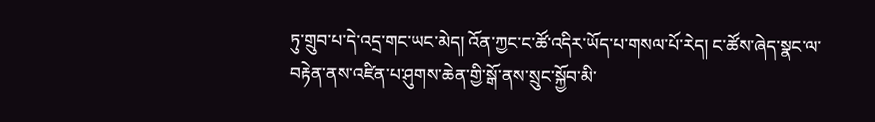ཏུ་གྲུབ་པ་དེ་འདྲ་གང་ཡང་མེད། འོན་ཀྱང་ང་ཚོ་འདིར་ཡོད་པ་གསལ་པོ་རེད། ང་ཚོས་ཞེད་སྣང་ལ་བརྟེན་ནས་འཛིན་པ་ཤུགས་ཆེན་གྱི་སྒོ་ནས་སྲུང་སྐྱོབ་མི་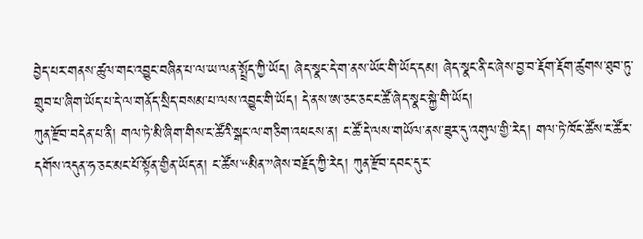བྱེད་པར་གནས་ཚུལ་གང་འབྱུང་བཞིན་པ་ལ་ཡ་ལན་སྤྲོད་ཀྱི་ཡོད། ཞེད་སྣང་དེ་ག་ནས་ཡོང་གི་ཡོད་དམ། ཞེད་སྣང་ནི་ང་ཞེས་བྱ་བ་རྡོག་རྡོག་ཚུགས་ཐུབ་ཏུ་གྲུབ་པ་ཞིག་ཡོད་པ་དེ་ལ་གནོད་སྲིད་བསམ་པ་ལས་འབྱུང་གི་ཡོད། དེ་ནས་ཨ་ཅང་ཅང་ང་ཚོ་ཞེད་སྣང་སྐྱེ་གི་ཡོད།
ཀུན་རྫོབ་བདེན་པ་ནི། གལ་ཏེ་མི་ཞིག་གིས་ང་ཚོའི་སྒང་ལ་གཅིག་འཕངས་ན། ང་ཚོ་དེ་ལས་གཡོལ་ནས་ཟུར་དུ་འགུལ་གྱི་རེད། གལ་ཏེ་ཁོང་ཚོས་ང་ཚོར་དགོས་འདུན་ཧ་ཅང་མང་པོ་སྟོན་གྱིན་ཡོད་ན། ང་ཚོས་“མིན་”ཞེས་བརྗོད་ཀྱི་རེད། ཀུན་རྫོབ་དབང་དུ་ང་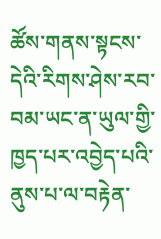ཚོས་གནས་སྟངས་དེའི་རིགས་ཤེས་རབ་བམ་ཡང་ན་ཡུལ་གྱི་ཁྱད་པར་འབྱེད་པའི་ནུས་པ་ལ་བརྟེན་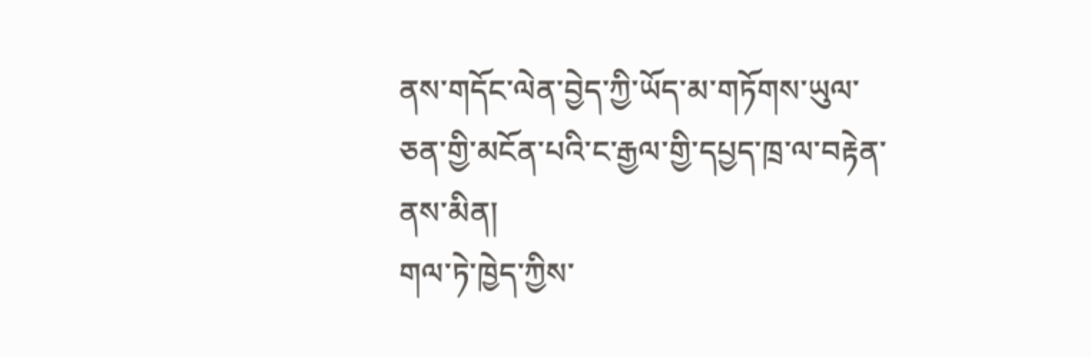ནས་གདོང་ལེན་བྱེད་ཀྱི་ཡོད་མ་གཏོགས་ཡུལ་ཅན་གྱི་མངོན་པའི་ང་རྒྱལ་གྱི་དཔྱད་ཁྲ་ལ་བརྟེན་ནས་མིན།
གལ་ཏེ་ཁྱེད་ཀྱིས་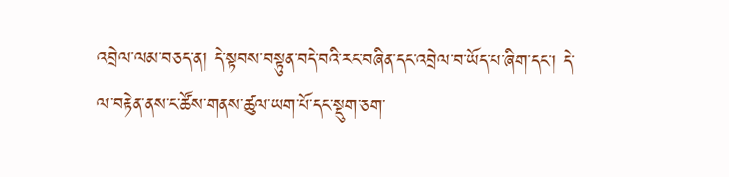འབྲེལ་ལམ་བཅད་ན། དེ་སྟབས་བསྟུན་བདེ་བའི་རང་བཞིན་དང་འབྲེལ་བ་ཡོད་པ་ཞིག་དང་། དེ་ལ་བརྟེན་ནས་ང་ཚོས་གནས་ཚུལ་ཡག་པོ་དང་སྡུག་ཅག་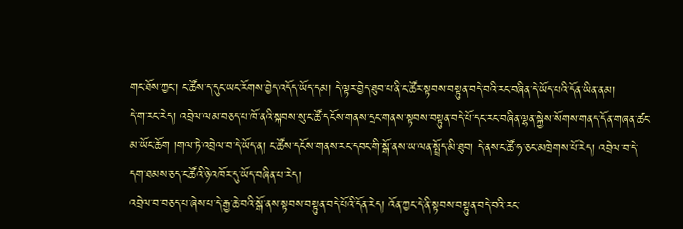གང་ཐོས་ཀྱང་། ང་ཚོས་ད་དུང་ཡང་རོགས་བྱེད་འདོད་ཡོད་དམ། དེ་ལྟར་བྱེད་ཐུབ་པ་ནི་ང་ཚོར་སྟབས་བསྟུན་བདེ་བའི་རང་བཞིན་དེ་ཡོད་པའི་དོན་ཡིན་ནམ།
དེ་ག་རང་རེད། འབྲེལ་ལམ་བཅད་པ་ཁོ་ནའི་སྐབས་སུ་ང་ཚོ་དངོས་གནས་དྲང་གནས་སྟབས་བསྟུན་བདེ་པོ་དང་རང་བཞིན་ལྷན་སྐྱེས་སོགས་གནད་དོན་གཞན་ཚང་མ་ཡོང་ཆོག །གལ་ཏེ་འབྲེལ་བ་དེ་ཡོད་ན། ང་ཚོས་དངོས་གནས་རང་དབང་གི་སྒོ་ནས་ཡ་ལན་སྤྲོད་མི་ཐུབ། དེ་ནས་ང་ཚོ་ཧ་ཅང་མཁྲེགས་པོ་རེད། འབྲེལ་བ་དེ་དག་ཐམས་ཅད་ང་ཚོའི་ཉེ་འཁོར་དུ་ཡོད་བཞིན་པ་རེད།
འབྲེལ་བ་བཅད་པ་ཞེས་པ་དེ་རྒྱ་ཆེ་བའི་སྒོ་ནས་སྟབས་བསྟུན་བདེ་པོའི་དོན་རེད། འོན་ཀྱང་དེ་ནི་སྟབས་བསྟུན་བདེ་བའི་རང་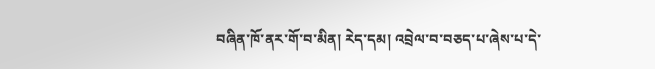བཞིན་ཁོ་ནར་གོ་བ་མིན། རེད་དམ། འབྲེལ་བ་བཅད་པ་ཞེས་པ་དེ་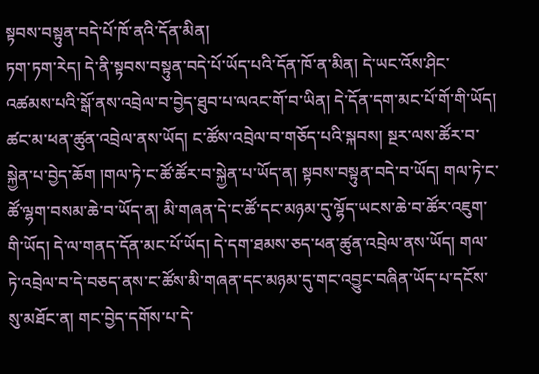སྟབས་བསྟུན་བདེ་པོ་ཁོ་ནའི་དོན་མིན།
ཏག་ཏག་རེད། དེ་ནི་སྟབས་བསྟུན་བདེ་པོ་ཡོད་པའི་དོན་ཁོ་ན་མིན། དེ་ཡང་འོས་ཤིང་འཚམས་པའི་སྒོ་ནས་འབྲེལ་བ་བྱེད་ཐུབ་པ་ལའང་གོ་བ་ཡིན། དེ་དོན་དག་མང་པོ་གོ་གི་ཡོད། ཚང་མ་ཕན་ཚུན་འབྲེལ་ནས་ཡོད། ང་ཚོས་འབྲེལ་བ་གཅོད་པའི་སྐབས། སྔར་ལས་ཚོར་བ་སྐྱེན་པ་བྱེད་ཆོག །གལ་ཏེ་ང་ཚོ་ཚོར་བ་སྐྱེན་པ་ཡོད་ན། སྟབས་བསྟུན་བདེ་བ་ཡོད། གལ་ཏེ་ང་ཚོ་ལྷག་བསམ་ཆེ་བ་ཡོད་ན། མི་གཞན་དེ་ང་ཚོ་དང་མཉམ་དུ་ལྷོད་ཡངས་ཆེ་བ་ཚོར་འཇུག་གི་ཡོད། དེ་ལ་གནད་དོན་མང་པོ་ཡོད། དེ་དག་ཐམས་ཅད་ཕན་ཚུན་འབྲེལ་ནས་ཡོད། གལ་ཏེ་འབྲེལ་བ་དེ་བཅད་ནས་ང་ཚོས་མི་གཞན་དང་མཉམ་དུ་གང་འབྱུང་བཞིན་ཡོད་པ་དངོས་སུ་མཐོང་ན། གང་བྱེད་དགོས་པ་དེ་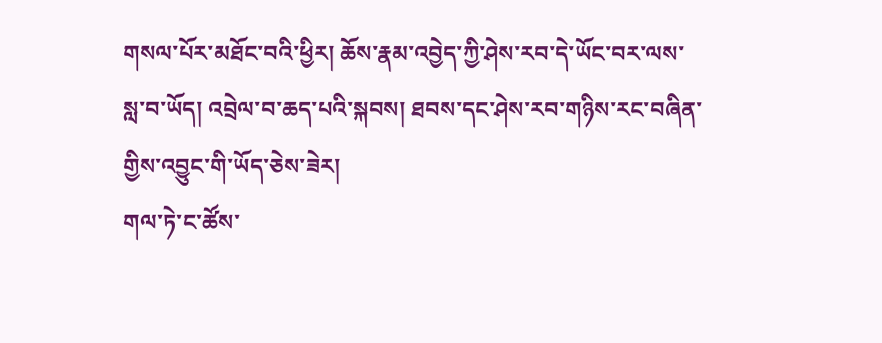གསལ་པོར་མཐོང་བའི་ཕྱིར། ཆོས་རྣམ་འབྱེད་ཀྱི་ཤེས་རབ་དེ་ཡོང་བར་ལས་སླ་བ་ཡོད། འབྲེལ་བ་ཆད་པའི་སྐབས། ཐབས་དང་ཤེས་རབ་གཉིས་རང་བཞིན་གྱིས་འབྱུང་གི་ཡོད་ཅེས་ཟེར།
གལ་ཏེ་ང་ཚོས་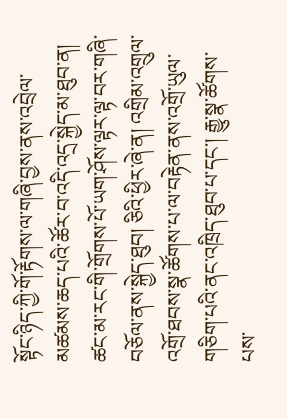སྟོང་ཉིད་ཀྱི་གོ་རྟོགས་ལ་གཞི་བྱས་ནས་འབྲེལ་མཚམས་ཆད་པའི་ཚོར་བ་འདི་འདྲ་སྐྱེད་མ་ཐུབ་ན། ཚང་མ་རང་གི་གྲོགས་པོ་ཡག་ཤོས་ལྟར་ལྟ་བར་གཞི་བཅོལ་ནས་སྐྱེད་ཐུབ། ཅིའི་ཕྱིར་ཞེ་ན། འགྲིམ་འགྲུལ་འགྲོ་ཐབས་སྣ་ཚོགས་པ་ལ་བརྟེན་ནས་འགྲོ་ཡུལ་གཅིག་པའི་ནང་འཁྲིད་ཐུབ་པ་དང་། རྒྱུ་སྣ་ཚོགས་པས་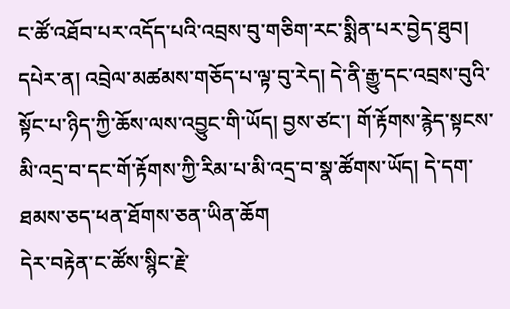ང་ཚོ་འཐོབ་པར་འདོད་པའི་འབྲས་བུ་གཅིག་རང་སྨིན་པར་བྱེད་ཐུབ། དཔེར་ན། འབྲེལ་མཚམས་གཅོད་པ་ལྟ་བུ་རེད། དེ་ནི་རྒྱུ་དང་འབྲས་བུའི་སྟོང་པ་ཉིད་ཀྱི་ཆོས་ལས་འབྱུང་གི་ཡོད། བྱས་ཙང་། གོ་རྟོགས་རྙེད་སྟངས་མི་འདྲ་བ་དང་གོ་རྟོགས་ཀྱི་རིམ་པ་མི་འདྲ་བ་སྣ་ཚོགས་ཡོད། དེ་དག་ཐམས་ཅད་ཕན་ཐོགས་ཅན་ཡིན་ཆོག
དེར་བརྟེན་ང་ཚོས་སྙིང་རྗེ་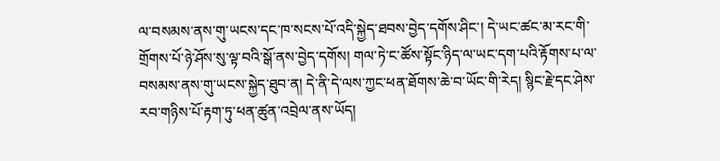ལ་བསམས་ནས་གུ་ཡངས་དང་ཁ་སངས་པོ་འདི་སྐྱེད་ཐབས་བྱེད་དགོས་ཤིང་། དེ་ཡང་ཚང་མ་རང་གི་གྲོགས་པོ་ཉེ་ཤོས་སུ་ལྟ་བའི་སྒོ་ནས་བྱེད་དགོས། གལ་ཏེ་ང་ཚོས་སྟོང་ཉིད་ལ་ཡང་དག་པའི་རྟོགས་པ་ལ་བསམས་ནས་གུ་ཡངས་སྐྱེད་ཐུབ་ན། དེ་ནི་དེ་ལས་ཀྱང་ཕན་ཐོགས་ཆེ་བ་ཡོང་གི་རེད། སྙིང་རྗེ་དང་ཤེས་རབ་གཉིས་པོ་རྟག་ཏུ་ཕན་ཚུན་འབྲེལ་ནས་ཡོད།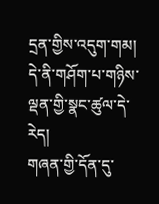དྲན་གྱིས་འདུག་གམ། དེ་ནི་གཤོག་པ་གཉིས་ལྡན་གྱི་སྣང་ཚུལ་དེ་རེད།
གཞན་གྱི་དོན་དུ་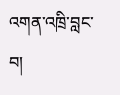འགན་འཁྲི་བླང་བ།